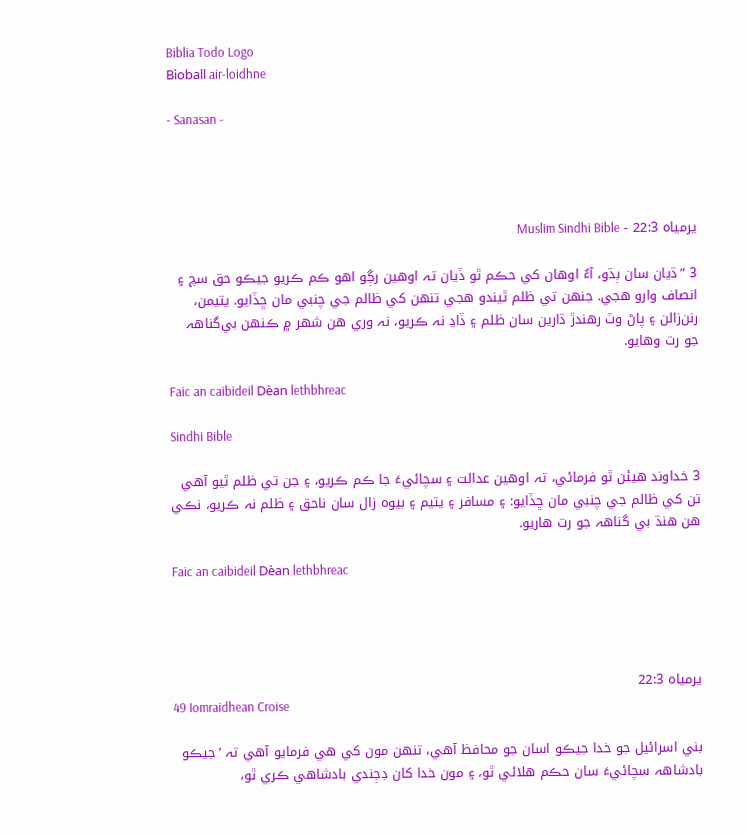Biblia Todo Logo
Bìoball air-loidhne

- Sanasan -




يرمياہ 22:3 - Muslim Sindhi Bible

3 ”ڌيان سان ٻڌو، آءٌ اوهان کي حڪم ٿو ڏيان تہ اوهين رڳو اهو ڪم ڪريو جيڪو حق سچ ۽ انصاف وارو هجي. جنهن تي ظلم ٿيندو هجي تنهن کي ظالم جي چنبي مان ڇڏايو. يتيمن، رنن‌زالن ۽ پاڻ وٽ رهندڙ ڌارين سان ظلم ۽ ڏاڍ نہ ڪريو، نہ وري هن شهر ۾ ڪنهن بي‌گناهہ جو رت وهايو.

Faic an caibideil Dèan lethbhreac

Sindhi Bible

3 خداوند هيئن ٿو فرمائي، تہ اوهين عدالت ۽ سچائيءَ جا ڪم ڪريو، ۽ جن تي ظلم ٿيو آهي تن کي ظالم جي چنبي مان ڇڏايو: ۽ مسافر ۽ يتيم ۽ بيوہ زال سان ناحق ۽ ظلم نہ ڪريو، نڪي هن هنڌ بي گناهہ جو رت هاريو.

Faic an caibideil Dèan lethbhreac




يرمياہ 22:3
49 Iomraidhean Croise

بني اسرائيل جو خدا جيڪو اسان جو محافظ آهي، تنهن مون کي هي فرمايو آهي تہ ’جيڪو بادشاهہ سچائيءَ سان حڪم هلائي ٿو، ۽ مون خدا کان ڊڄندي بادشاهي ڪري ٿو،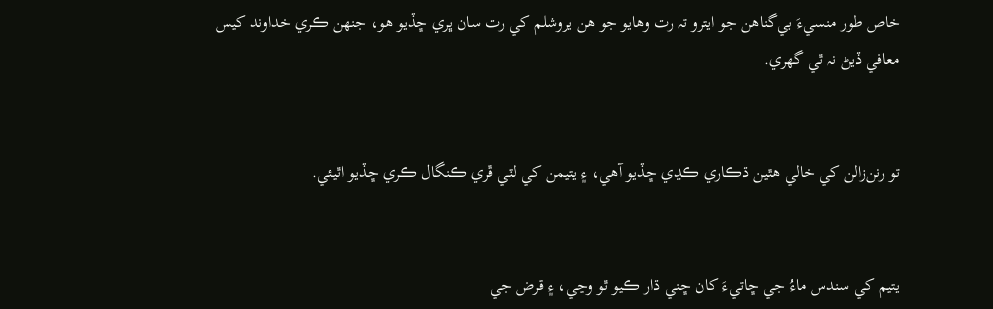خاص طور منسيءَ بي‌گناهن جو ايترو تہ رت وهايو جو هن يروشلم کي رت سان ڀري ڇڏيو هو، جنهن ڪري خداوند کيس معافي ڏيڻ نہ ٿي گھري.


تو رنن‌زالن کي خالي هٿين ڌڪاري ڪڍي ڇڏيو آهي، ۽ يتيمن کي لٽي ڦري ڪنگال ڪري ڇڏيو اٿيئي.


يتيم کي سندس ماءُ جي ڇاتيءَ کان ڇني ڌار ڪيو ٿو وڃي، ۽ قرض جي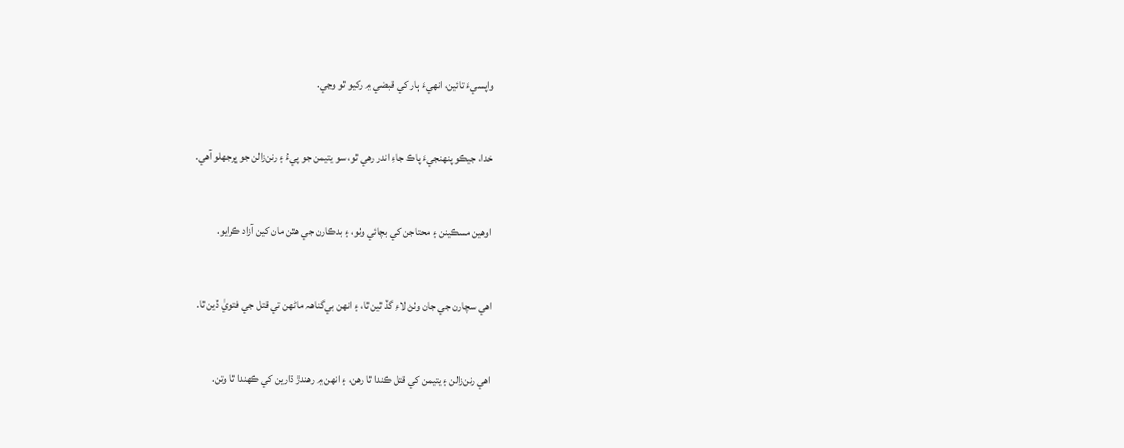واپسيءَ تائين، انهيءَ ٻار کي قبضي ۾ رکيو ٿو وڃي.


خدا، جيڪو پنهنجيءَ پاڪ جاءِ اندر رهي ٿو، سو يتيمن جو پيءُ ۽ رنن‌زالن جو ڀرجھلو آهي.


اوهين مسڪينن ۽ محتاجن کي بچائي وٺو، ۽ بدڪارن جي هٿن مان کين آزاد ڪرايو.


اهي سچارن جي جان وٺڻ لاءِ گڏ ٿين ٿا، ۽ انهن بي‌گناهہ ماڻهن تي قتل جي فتويٰ ڏين ٿا.


اهي رنن‌زالن ۽ يتيمن کي قتل ڪندا ٿا رهن، ۽ انهن ۾ رهندڙ ڌارين کي ڪهندا ٿا وتن.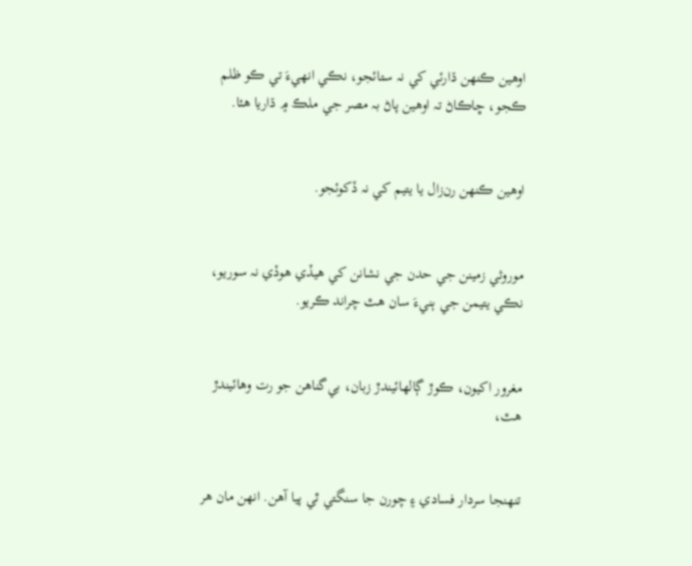اوهين ڪنهن ڌارئي کي نہ ستائجو، نڪي انهيءَ تي ڪو ظلم ڪجو، ڇاڪاڻ تہ اوهين پاڻ بہ مصر جي ملڪ ۾ ڌاريا هئا.


اوهين ڪنهن رن‌زال يا يتيم کي نہ ڏکوئجو.


موروثي زمينن جي حدن جي نشانن کي هيڏي هوڏي نہ سوريو، نڪي يتيمن جي ٻنيءَ سان هٿ چراند ڪريو.


مغرور اکيون، ڪوڙ ڳالهائيندڙ زبان، بي‌گناهن جو رت وهائيندڙ هٿ،


تنهنجا سردار فسادي ۽ چورن جا سنگتي ٿي پيا آهن. انهن مان هر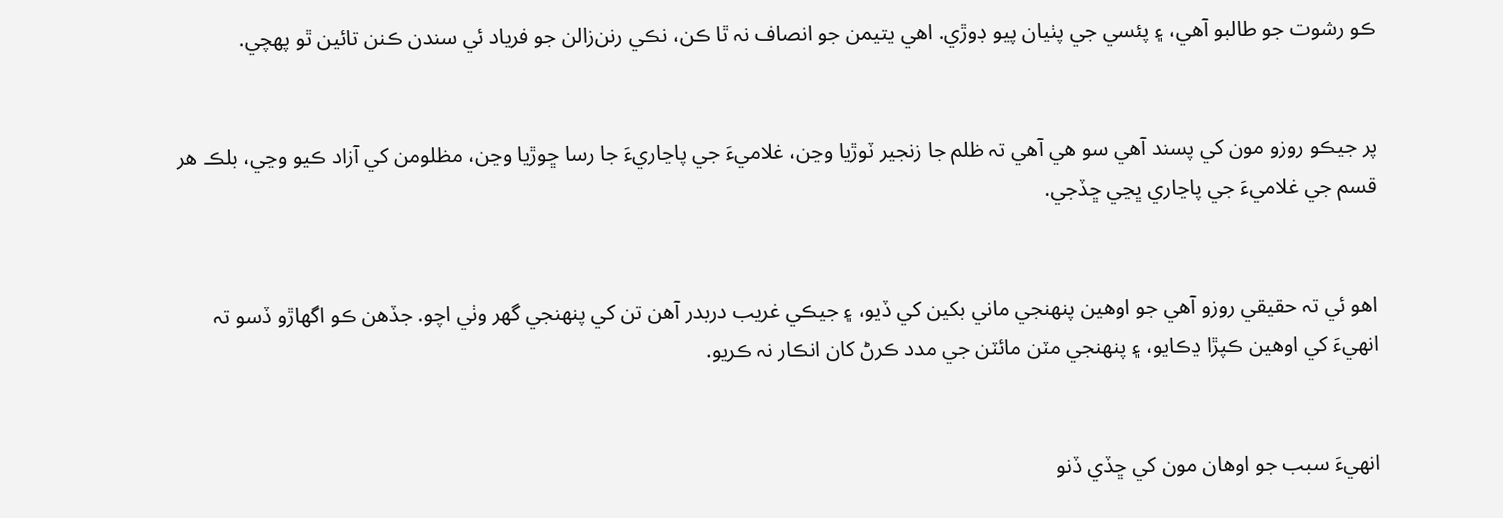ڪو رشوت جو طالبو آهي، ۽ پئسي جي پٺيان پيو ڊوڙي. اهي يتيمن جو انصاف نہ ٿا ڪن، نڪي رنن‌زالن جو فرياد ئي سندن ڪنن تائين ٿو پهچي.


پر جيڪو روزو مون کي پسند آهي سو هي آهي تہ ظلم جا زنجير ٽوڙيا وڃن، غلاميءَ جي پاڃاريءَ جا رسا ڇوڙيا وڃن، مظلومن کي آزاد ڪيو وڃي، بلڪ هر قسم جي غلاميءَ جي پاڃاري ڀڃي ڇڏجي.


اهو ئي تہ حقيقي روزو آهي جو اوهين پنهنجي ماني بکين کي ڏيو، ۽ جيڪي غريب دربدر آهن تن کي پنهنجي گھر وٺي اچو. جڏهن ڪو اگھاڙو ڏسو تہ انهيءَ کي اوهين ڪپڙا ڍڪايو، ۽ پنهنجي مٽن مائٽن جي مدد ڪرڻ کان انڪار نہ ڪريو.


انهيءَ سبب جو اوهان مون کي ڇڏي ڏنو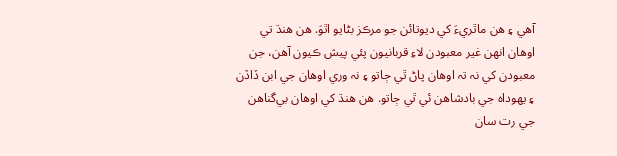آهي ۽ هن ماٿريءَ کي ديوتائن جو مرڪز بڻايو اٿوَ. هن هنڌ تي اوهان انهن غير معبودن لاءِ قربانيون پئي پيش ڪيون آهن، جن معبودن کي نہ تہ اوهان پاڻ ٿي ڄاتو ۽ نہ وري اوهان جي ابن ڏاڏن ۽ يهوداہ جي بادشاهن ئي ٿي ڄاتو. هن هنڌ کي اوهان بي‌گناهن جي رت سان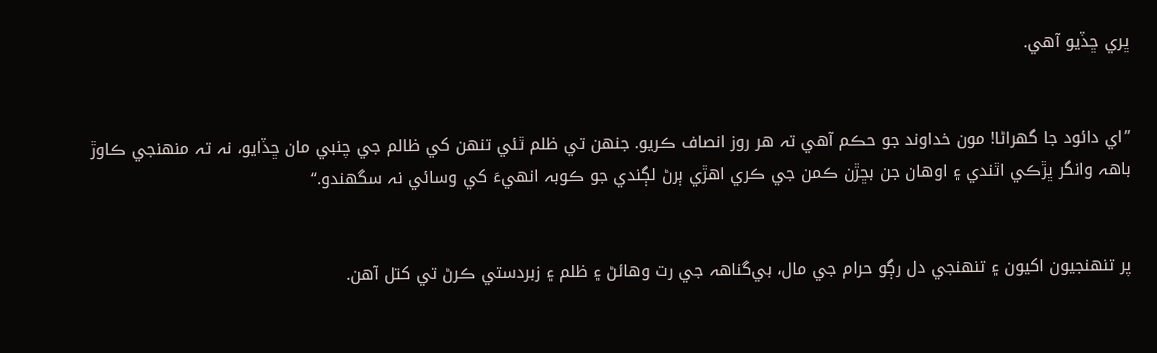ڀري ڇڏيو آهي.


”اي دائود جا گھراڻا! مون خداوند جو حڪم آهي تہ هر روز انصاف ڪريو. جنهن تي ظلم ٿئي تنهن کي ظالم جي چنبي مان ڇڏايو، نہ تہ منهنجي ڪاوڙ باهہ وانگر ڀڙڪي اٿندي ۽ اوهان جن بڇڙن ڪمن جي ڪري اهڙي ٻرڻ لڳندي جو ڪوبہ انهيءَ کي وسائي نہ سگھندو.“


پر تنهنجيون اکيون ۽ تنهنجي دل رڳو حرام جي مال، بي‌گناهہ جي رت وهائڻ ۽ ظلم ۽ زبردستي ڪرڻ تي کتل آهن.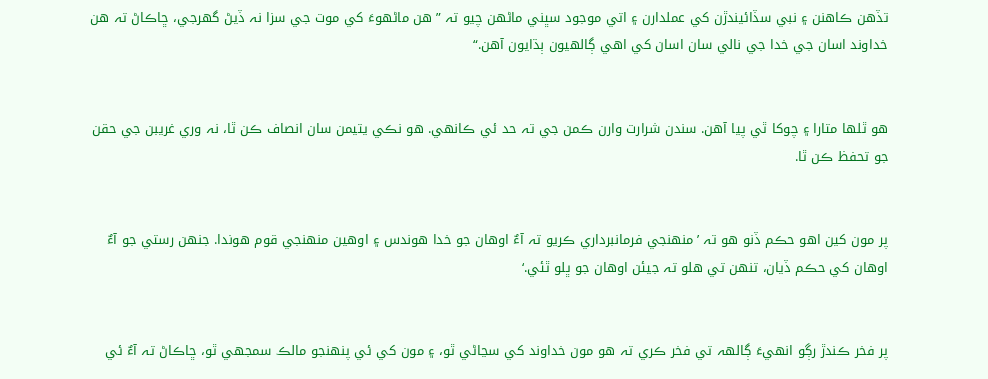تڏهن ڪاهنن ۽ نبي سڏائيندڙن کي عملدارن ۽ اتي موجود سڀني ماڻهن چيو تہ ”هن ماڻهوءَ کي موت جي سزا نہ ڏيڻ گھرجي، ڇاڪاڻ تہ هن خداوند اسان جي خدا جي نالي سان اسان کي اهي ڳالهيون ٻڌايون آهن.“


هو ٿلها متارا ۽ چوکا ٿي پيا آهن. سندن شرارت وارن ڪمن جي تہ حد ئي ڪانهي. هو نڪي يتيمن سان انصاف ڪن ٿا، نہ وري غريبن جي حقن جو تحفظ ڪن ٿا.


پر مون کين اهو حڪم ڏنو هو تہ ’منهنجي فرمانبرداري ڪريو تہ آءٌ اوهان جو خدا هوندس ۽ اوهين منهنجي قوم هوندا. جنهن رستي جو آءٌ اوهان کي حڪم ڏيان، تنهن تي هلو تہ جيئن اوهان جو ڀلو ٿئي.‘


پر فخر ڪندڙ رڳو انهيءَ ڳالهہ تي فخر ڪري تہ هو مون خداوند کي سڃاڻي ٿو، ۽ مون کي ئي پنهنجو مالڪ سمجھي ٿو، ڇاڪاڻ تہ آءٌ ئي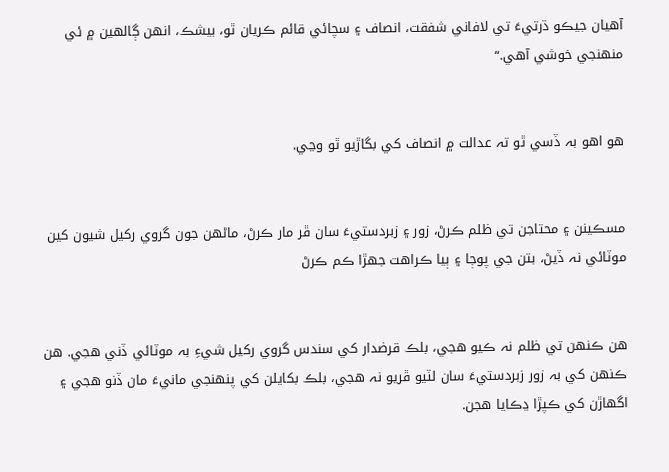آهيان جيڪو ڌرتيءَ تي لافاني شفقت، انصاف ۽ سچائي قائم ڪريان ٿو، بيشڪ، انهن ڳالهين ۾ ئي منهنجي خوشي آهي.“


هو اهو بہ ڏسي ٿو تہ عدالت ۾ انصاف کي بگاڙيو ٿو وڃي.


مسڪينن ۽ محتاجن تي ظلم ڪرڻ، زور ۽ زبردستيءَ سان ڦر مار ڪرڻ، ماڻهن جون گروي رکيل شيون کين موٽائي نہ ڏيڻ، بتن جي پوڄا ۽ ٻيا ڪراهت جهڙا ڪم ڪرڻ


هن ڪنهن تي ظلم نہ ڪيو هجي، بلڪ قرضدار کي سندس گروي رکيل شيءِ بہ موٽائي ڏني هجي. هن ڪنهن کي بہ زور زبردستيءَ سان لٽيو ڦريو نہ هجي، بلڪ بکايلن کي پنهنجي مانيءَ مان ڏنو هجي ۽ اگھاڙن کي ڪپڙا ڍڪايا هجن.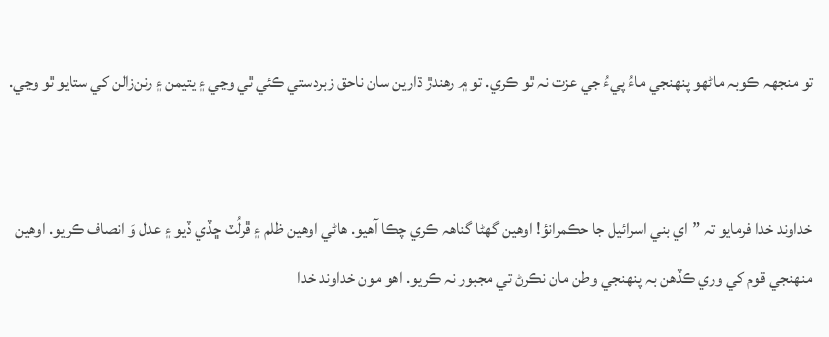تو منجھہ ڪوبہ ماڻهو پنهنجي ماءُ پيءُ جي عزت نہ ٿو ڪري. تو ۾ رهندڙ ڌارين سان ناحق زبردستي ڪئي ٿي وڃي ۽ يتيمن ۽ رنن‌زالن کي ستايو ٿو وڃي.


خداوند خدا فرمايو تہ ”اي بني اسرائيل جا حڪمرانؤ! اوهين گھڻا گناهہ ڪري چڪا آهيو. هاڻي اوهين ظلم ۽ ڦرلُٽ ڇڏي ڏيو ۽ عدل وَ انصاف ڪريو. اوهين منهنجي قوم کي وري ڪڏهن بہ پنهنجي وطن مان نڪرڻ تي مجبور نہ ڪريو. اهو مون خداوند خدا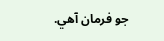جو فرمان آهي.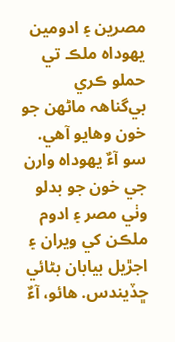مصرين ۽ ادومين يهوداہ ملڪ تي حملو ڪري بي‌گناهہ ماڻهن جو خون وهايو آهي. سو آءٌ يهوداہ وارن جي خون جو بدلو وٺي مصر ۽ ادوم ملڪن کي ويران ۽ اجڙيل بيابان بڻائي ڇڏيندس. هائو، آءٌ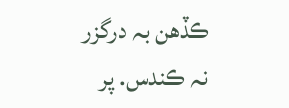ڪڏهن بہ درگزر نہ ڪندس. پر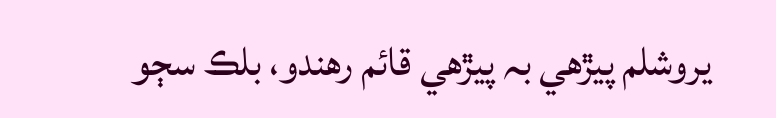يروشلم پيڙهي بہ پيڙهي قائم رهندو، بلڪ سڄو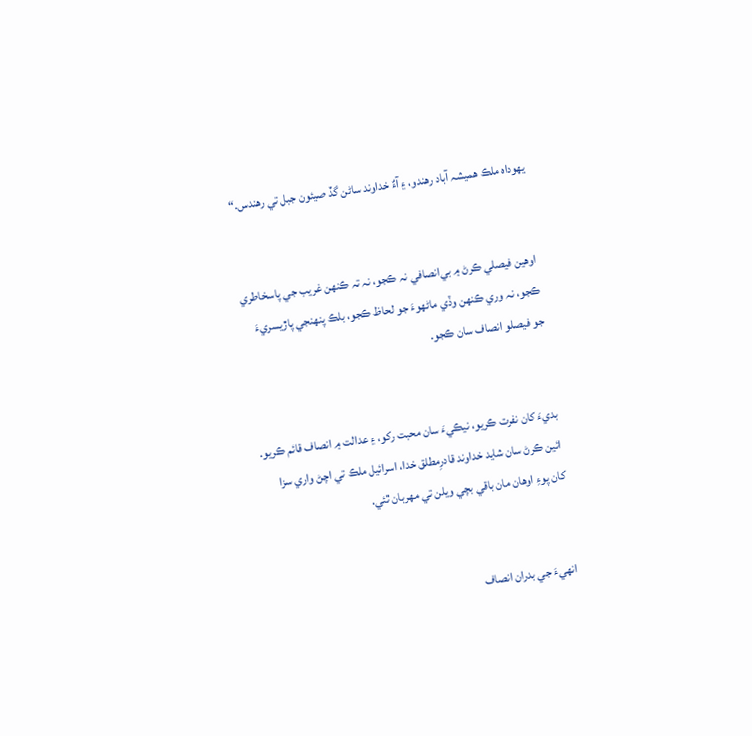يهوداہ ملڪ هميشہ آباد رهندو، ۽ آءٌ خداوند ساڻن گڏ صيئون جبل تي رهندس.“


اوهين فيصلي ڪرڻ ۾ بي‌انصافي نہ ڪجو، نہ تہ ڪنهن غريب جي پاسخاطري ڪجو، نہ وري ڪنهن وڏي ماڻهوءَ جو لحاظ ڪجو، بلڪ پنهنجي پاڙيسريءَ جو فيصلو انصاف سان ڪجو.


بديءَ کان نفرت ڪريو، نيڪيءَ سان محبت رکو، ۽ عدالت ۾ انصاف قائم ڪريو. ائين ڪرڻ سان شايد خداوند قادرِمطلق خدا، اسرائيل ملڪ تي اچڻ واري سزا کان پوءِ اوهان مان باقي بچي ويلن تي مهربان ٿئي.


انهيءَ جي بدران انصاف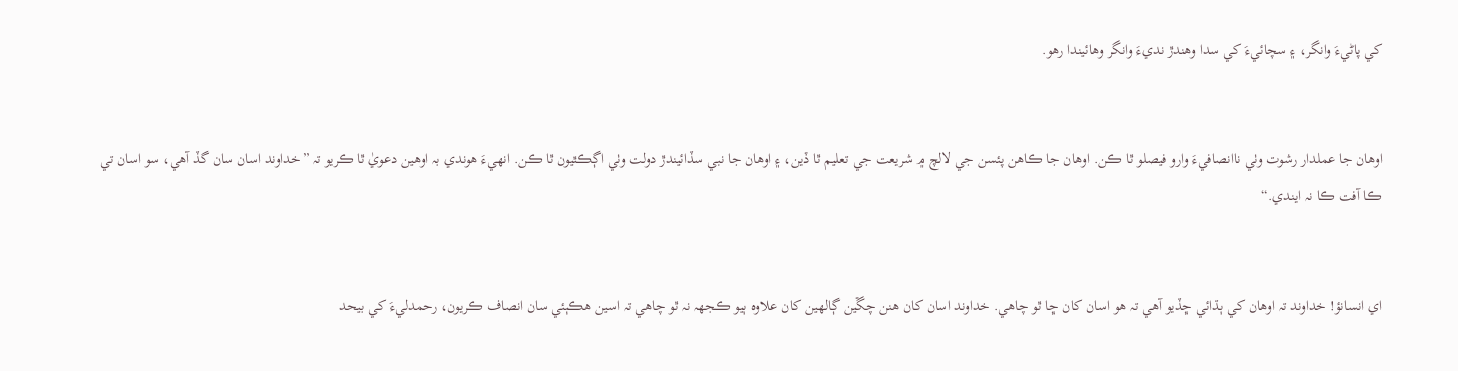کي پاڻيءَ وانگر، ۽ سچائيءَ کي سدا وهندڙ نديءَ وانگر وهائيندا رهو.


اوهان جا عملدار رشوت وٺي ناانصافيءَ وارو فيصلو ٿا ڪن. اوهان جا ڪاهن پئسن جي لالچ ۾ شريعت جي تعليم ٿا ڏين، ۽ اوهان جا نبي سڏائيندڙ دولت وٺي اڳڪٿيون ٿا ڪن. انهيءَ هوندي بہ اوهين دعويٰ ٿا ڪريو تہ ”خداوند اسان سان گڏ آهي، سو اسان تي ڪا آفت ڪا نہ ايندي.“


اي انسانؤ! خداوند تہ اوهان کي ٻڌائي ڇڏيو آهي تہ هو اسان کان ڇا ٿو چاهي. خداوند اسان کان هنن چڱين ڳالهين کان علاوہ ٻيو ڪجھہ نہ ٿو چاهي تہ اسين هڪٻئي سان انصاف ڪريون، رحمدليءَ کي بيحد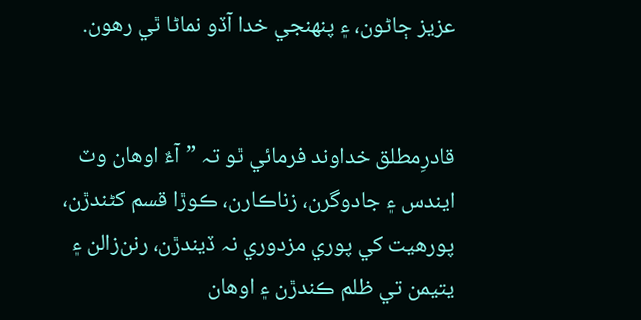عزيز ڄاڻون، ۽ پنهنجي خدا آڏو نماڻا ٿي رهون.


قادرِمطلق خداوند فرمائي ٿو تہ ”آءٌ اوهان وٽ ايندس ۽ جادوگرن، زناڪارن، ڪوڙا قسم کڻندڙن، پورهيت کي پوري مزدوري نہ ڏيندڙن، رنن‌زالن ۽ يتيمن تي ظلم ڪندڙن ۽ اوهان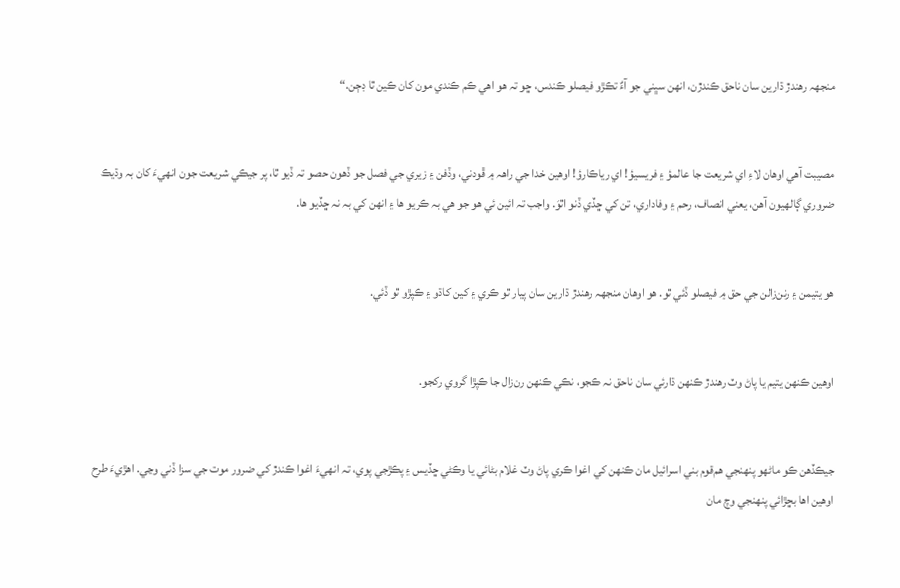منجھہ رهندڙ ڌارين سان ناحق ڪندڙن، انهن سڀني جو آءٌ تڪڙو فيصلو ڪندس، ڇو تہ هو اهي ڪم ڪندي مون کان ڪين ٿا ڊڄن.“


مصيبت آهي اوهان لاءِ اي شريعت جا عالمؤ ۽ فريسيؤ! اي رياڪارؤ! اوهين خدا جي راهہ ۾ ڦودني، وڏفن ۽ زيري جي فصل جو ڏهون حصو تہ ڏيو ٿا، پر جيڪي شريعت جون انهيءَ کان بہ وڌيڪ ضروري ڳالهيون آهن، يعني انصاف، رحم ۽ وفاداري، تن کي ڇڏي ڏنو اٿوَ. واجب تہ ائين ئي هو جو هي بہ ڪريو ها ۽ انهن کي بہ نہ ڇڏيو ها.


هو يتيمن ۽ رنن‌زالن جي حق ۾ فيصلو ڏئي ٿو. هو اوهان منجھہ رهندڙ ڌارين سان پيار ٿو ڪري ۽ کين کاڌو ۽ ڪپڙو ٿو ڏئي.


اوهين ڪنهن يتيم يا پاڻ وٽ رهندڙ ڪنهن ڌارئي سان ناحق نہ ڪجو، نڪي ڪنهن رن‌زال جا ڪپڙا گروي رکجو.


جيڪڏهن ڪو ماڻهو پنهنجي هم‌قوم بني اسرائيل مان ڪنهن کي اغوا ڪري پاڻ وٽ غلام بڻائي يا وڪڻي ڇڏيس ۽ پڪڙجي پوي، تہ انهيءَ اغوا ڪندڙ کي ضرور موت جي سزا ڏني وڃي. اهڙيءَ طرح اوهين اها بڇڙائي پنهنجي وچ مان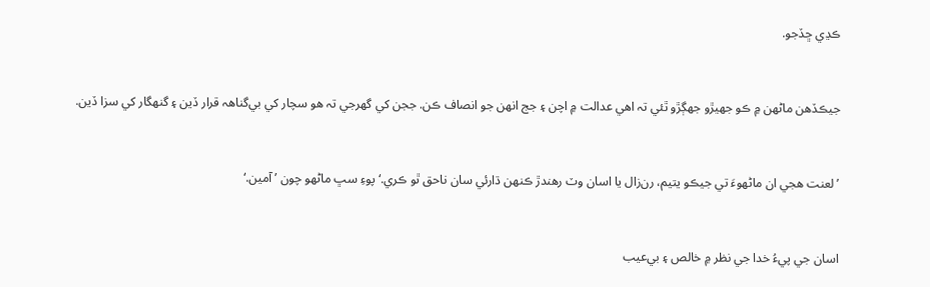ڪڍي ڇڏجو.


جيڪڏهن ماڻهن ۾ ڪو جھيڙو جھڳڙو ٿئي تہ اهي عدالت ۾ اچن ۽ جج انهن جو انصاف ڪن. ججن کي گھرجي تہ هو سچار کي بي‌گناهہ قرار ڏين ۽ گنهگار کي سزا ڏين.


’لعنت هجي ان ماڻهوءَ تي جيڪو يتيم، رن‌زال يا اسان وٽ رهندڙ ڪنهن ڌارئي سان ناحق ٿو ڪري.‘ پوءِ سڀ ماڻهو چون ’آمين.‘


اسان جي پيءُ خدا جي نظر ۾ خالص ۽ بي‌عيب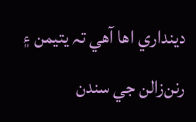دينداري اها آهي تہ يتيمن ۽ رنن‌زالن جي سندن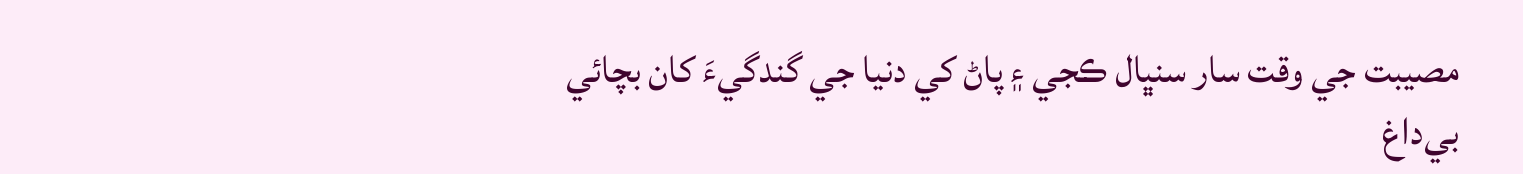مصيبت جي وقت سار سنڀال ڪجي ۽ پاڻ کي دنيا جي گندگيءَ کان بچائي بي‌داغ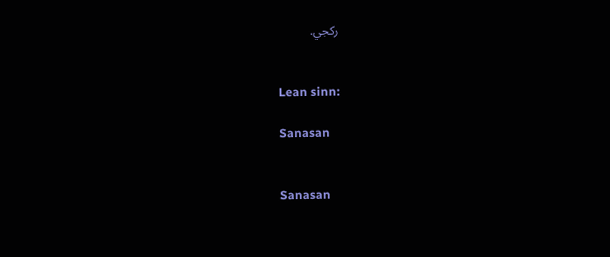رکجي.


Lean sinn:

Sanasan


Sanasan